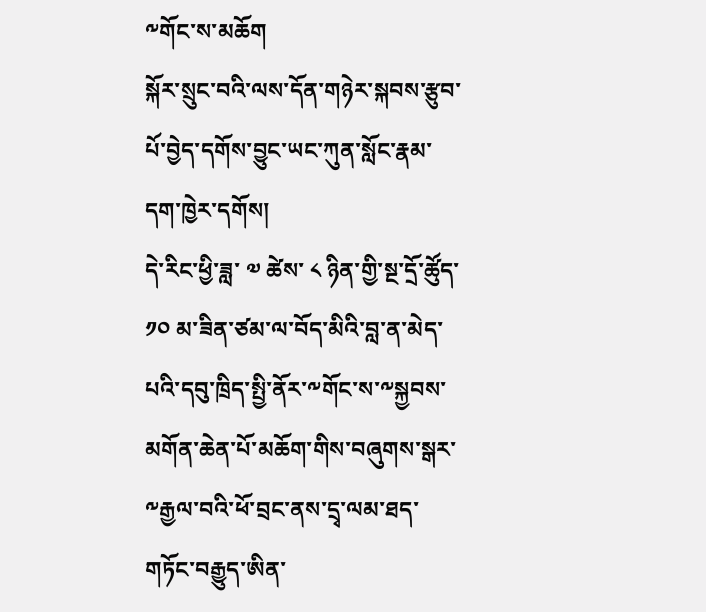༸གོང་ས་མཆོག
སྐོར་སྲུང་བའི་ལས་དོན་གཉེར་སྐབས་རྩུབ་པོ་བྱེད་དགོས་བྱུང་ཡང་ཀུན་སློང་རྣམ་དག་ཁྱེར་དགོས།
དེ་རིང་ཕྱི་ཟླ་ ༧ ཚེས་ ༨ ཉིན་གྱི་སྔ་དྲོ་ཚོུད་ ༡༠ མ་ཟིན་ཙམ་ལ་བོད་མིའི་བླ་ན་མེད་པའི་དབུ་ཁྲིད་སྤྱི་ནོར་༸གོང་ས་༸སྐྱབས་མགོན་ཆེན་པོ་མཆོག་གིས་བཞུགས་སྒར་༸རྒྱལ་བའི་ཕོ་བྲང་ནས་དྲྭ་ལམ་ཐད་གཏོང་བརྒྱུད་ཨིན་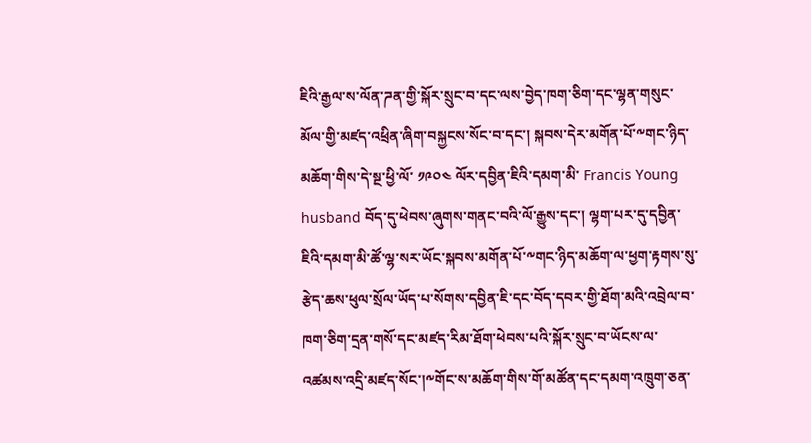ཇིའི་རྒྱལ་ས་ལོན་ཌན་གྱི་སྐོར་སྲུང་བ་དང་ལས་བྱེད་ཁག་ཅིག་དང་ལྷན་གསུང་མོལ་གྱི་མཛད་འཕྲིན་ཞིག་བསྐྱངས་སོང་བ་དང་། སྐབས་དེར་མགོན་པོ་༸གང་ཉིད་མཆོག་གིས་དེ་སྔ་ཕྱི་ལོ་ ༡༩༠༤ ལོར་དབྱིན་ཇིའི་དམག་མི་ Francis Young husband བོད་དུ་ཕེབས་ཞུགས་གནང་བའི་ལོ་རྒྱུས་དང་། ལྷག་པར་དུ་དབྱིན་ཇིའི་དམག་མི་ཚོ་ལྷ་སར་ཡོང་སྐབས་མགོན་པོ་༸གང་ཉིད་མཆོག་ལ་ཕྱག་རྟགས་སུ་རྩེད་ཆས་ཕུལ་སྲོལ་ཡོད་པ་སོགས་དབྱིན་ཇི་དང་བོད་དབར་གྱི་ཐོག་མའི་འབྲེལ་བ་ཁག་ཅིག་དྲན་གསོ་དང་མཛད་རིམ་ཐོག་ཕེབས་པའི་སྐོར་སྲུང་བ་ཡོངས་ལ་འཚམས་འདྲི་མཛད་སོང་།༸གོང་ས་མཆོག་གིས་གོ་མཚོན་དང་དམག་འཁྲུག་ཅན་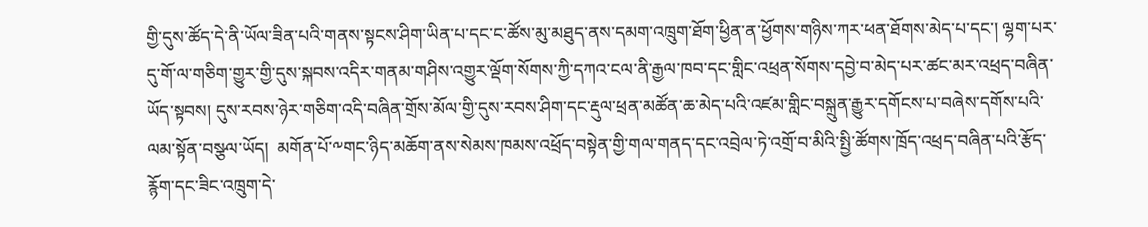གྱི་དུས་ཚོད་དེ་ནི་ཡོལ་ཟིན་པའི་གནས་སྟངས་ཤིག་ཡིན་པ་དང་ང་ཚོས་མུ་མཐུད་ནས་དམག་འཁྲུག་ཐོག་ཕྱིན་ན་ཕྱོགས་གཉིས་ཀར་ཕན་ཐོགས་མེད་པ་དང་། ལྷག་པར་དུ་གོ་ལ་གཅིག་གྱུར་གྱི་དུས་སྐབས་འདིར་གནམ་གཤིས་འགྱུར་ལྡོག་སོགས་ཀྱི་དཀའ་ངལ་ནི་རྒྱལ་ཁབ་དང་གླིང་འཕྲན་སོགས་དབྱེ་བ་མེད་པར་ཚང་མར་འཕྲད་བཞིན་ཡོད་སྟབས། དུས་རབས་ཉེར་གཅིག་འདི་བཞིན་གྲོས་མོལ་གྱི་དུས་རབས་ཤིག་དང་རྡུལ་ཕྲན་མཚོན་ཆ་མེད་པའི་འཛམ་གླིང་བསྐྲུན་རྒྱུར་དགོངས་པ་བཞེས་དགོས་པའི་ལམ་སྟོན་བསྩལ་ཡོད།  མགོན་པོ་༸གང་ཉིད་མཆོག་ནས་སེམས་ཁམས་འཕྲོད་བསྟེན་གྱི་གལ་གནད་དང་འབྲེལ་ཏེ་འགྲོ་བ་མིའི་སྤྱི་ཚོགས་ཁྲོད་འཕྲད་བཞིན་པའི་རྩོད་རྙོག་དང་ཟིང་འཁྲུག་དེ་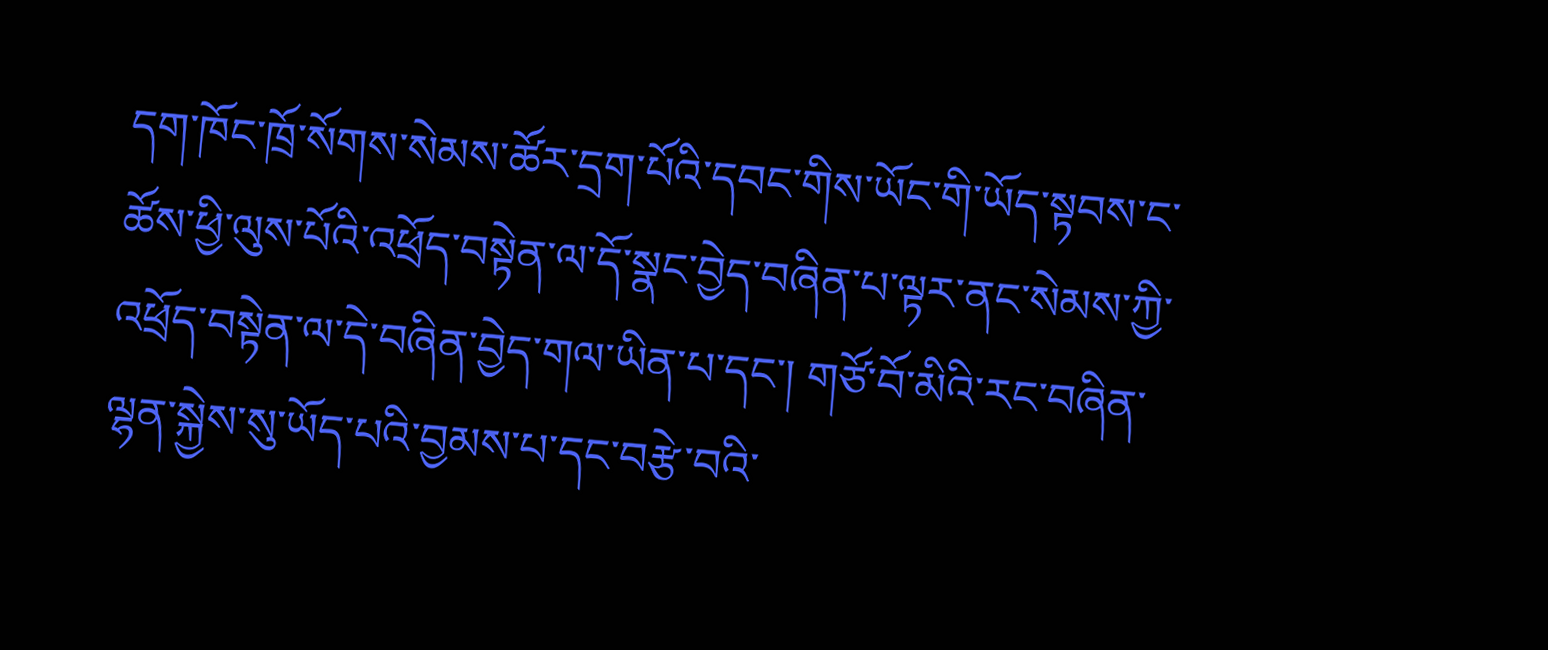དག་ཁོང་ཁྲོ་སོགས་སེམས་ཚོར་དྲག་པོའི་དབང་གིས་ཡོང་གི་ཡོད་སྟབས་ང་ཚོས་ཕྱི་ལུས་པོའི་འཕྲོད་བསྟེན་ལ་དོ་སྣང་བྱེད་བཞིན་པ་ལྟར་ནང་སེམས་ཀྱི་འཕྲོད་བསྟེན་ལ་དེ་བཞིན་བྱེད་གལ་ཡིན་པ་དང་། གཙོ་བོ་མིའི་རང་བཞིན་ལྷན་སྐྱེས་སུ་ཡོད་པའི་བྱམས་པ་དང་བརྩེ་བའི་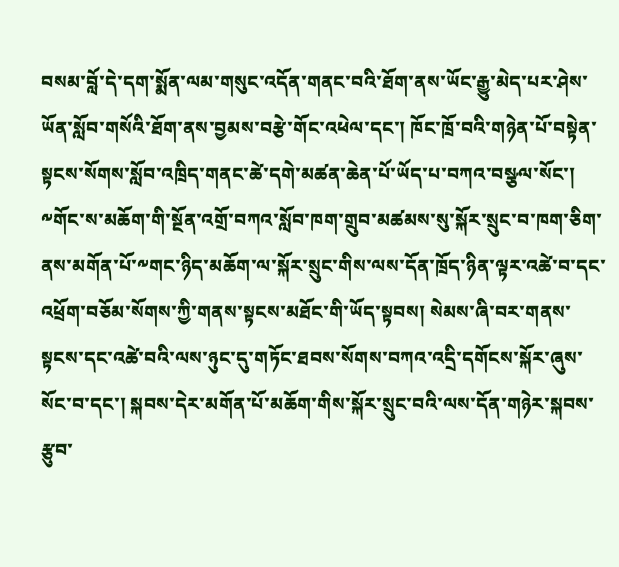བསམ་བློ་དེ་དག་སྨོན་ལམ་གསུང་འདོན་གནང་བའི་ཐོག་ནས་ཡོང་རྒྱུ་མེད་པར་ཤེས་ཡོན་སློབ་གསོའི་ཐོག་ནས་བྱམས་བརྩེ་གོང་འཕེལ་དང་། ཁོང་ཁྲོ་བའི་གཉེན་པོ་བསྟེན་སྟངས་སོགས་སློབ་འཁྲིད་གནང་ཚེ་དགེ་མཚན་ཆེན་པོ་ཡོད་པ་བཀའ་བསྩལ་སོང་།  ༸གོང་ས་མཆོག་གི་སྔོན་འགྲོ་བཀའ་སློབ་ཁག་གྲུབ་མཚམས་སུ་སྐོར་སྲུང་བ་ཁག་ཅིག་ནས་མགོན་པོ་༸གང་ཉིད་མཆོག་ལ་སྐོར་སྲུང་གིས་ལས་དོན་ཁྲོད་ཉིན་ལྟར་འཚེ་བ་དང་འཕྲོག་བཅོམ་སོགས་ཀྱི་གནས་སྟངས་མཐོང་གི་ཡོད་སྟབས། སེམས་ཞི་བར་གནས་སྟངས་དང་འཚེ་བའི་ལས་ཉུང་དུ་གཏོང་ཐབས་སོགས་བཀའ་འདྲི་དགོངས་སྐོར་ཞུས་སོང་བ་དང་། སྐབས་དེར་མགོན་པོ་མཆོག་གིས་སྐོར་སྲུང་བའི་ལས་དོན་གཉེར་སྐབས་རྩུབ་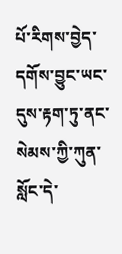པོ་རིགས་བྱེད་དགོས་བྱུང་ཡང་དུས་རྟག་ཏུ་ནང་སེམས་ཀྱི་ཀུན་སློང་དེ་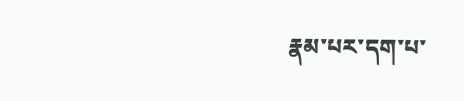རྣམ་པར་དག་པ་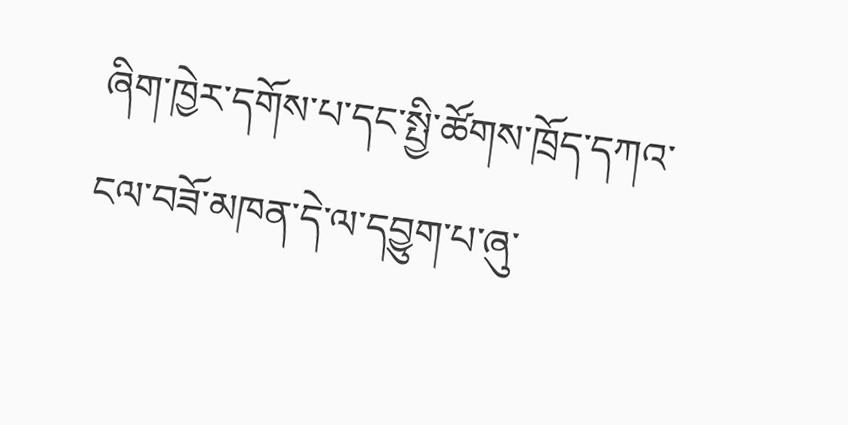ཞིག་ཁྱེར་དགོས་པ་དང་སྤྱི་ཚོགས་ཁྲོད་དཀའ་ངལ་བཟོ་མཁན་དེ་ལ་དབྱུག་པ་ཞུ་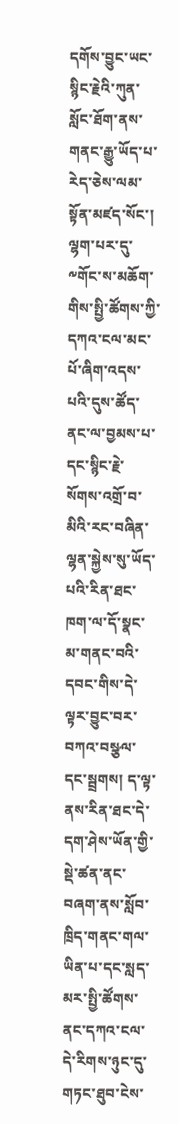དགོས་བྱུང་ཡང་སྙིང་རྗེའི་ཀུན་སློང་ཐོག་ནས་གནང་རྒྱུ་ཡོད་པ་རེད་ཅེས་ལམ་སྟོན་མཛད་སོང་།   ལྷག་པར་དུ་༸གོང་ས་མཆོག་གིས་སྤྱི་ཚོགས་ཀྱི་དཀའ་ངལ་མང་པོ་ཞིག་འདས་པའི་དུས་ཚོད་ནང་ལ་བྱམས་པ་དང་སྙིང་རྗེ་སོགས་འགྲོ་བ་མིའི་རང་བཞིན་ལྷན་སྐྱེས་སུ་ཡོད་པའི་རིན་ཐང་ཁག་ལ་དོ་སྣང་མ་གནང་བའི་དབང་གིས་དེ་ལྟར་བྱུང་བར་བཀའ་བསྩལ་དང་སྦྲགས། ད་ལྟ་ནས་རིན་ཐང་དེ་དག་ཤེས་ཡོན་གྱི་སྡེ་ཚན་ནང་བཞག་ནས་སློབ་ཁྲིད་གནང་གལ་ཡིན་པ་དང་སླད་མར་སྤྱི་ཚོགས་ནང་དཀའ་ངལ་དེ་རིགས་ཉུང་དུ་གཏང་ཐུབ་ངེས་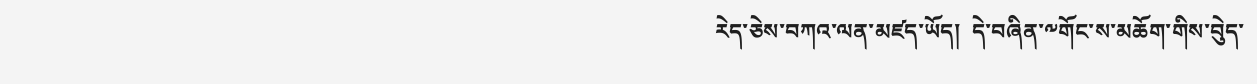རེད་ཅེས་བཀའ་ལན་མཛད་ཡོད།  དེ་བཞིན་༸གོང་ས་མཆོག་གིས་བེུད་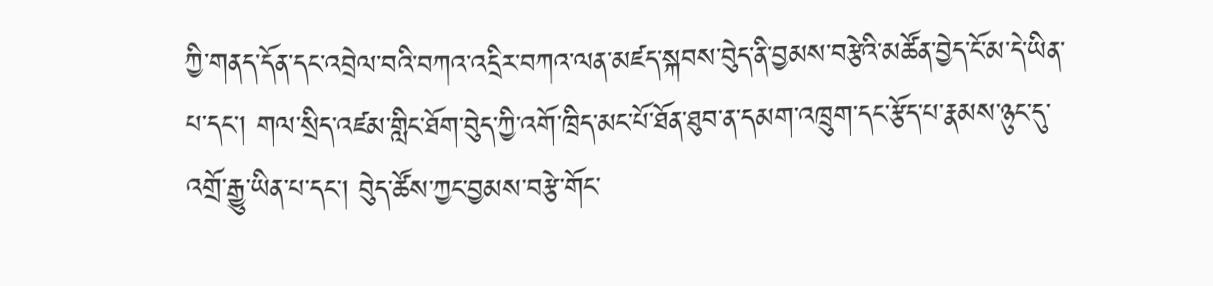ཀྱི་གནད་དོན་དང་འབྲེལ་བའི་བཀའ་འདྲིར་བཀའ་ལན་མཛད་སྐབས་བེུད་ནི་བྱམས་བརྩེའི་མཚོན་བྱེད་ངོ་མ་དེ་ཡིན་པ་དང་། གལ་སྲིད་འཛམ་གླིང་ཐོག་བེུད་ཀྱི་འགོ་ཁྲིད་མང་པོ་ཐོན་ཐུབ་ན་དམག་འཁྲུག་དང་རྩོད་པ་རྣམས་ཉུང་དུ་འགྲོ་རྒྱུ་ཡིན་པ་དང་། བེུད་ཚོས་ཀྱང་བྱམས་བརྩེ་གོང་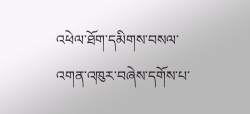འཕེལ་ཐོག་དམིགས་བསལ་འགན་འཁུར་བཞེས་དགོས་པ་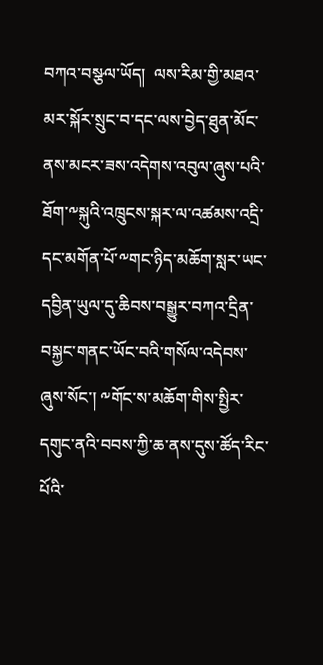བཀའ་བསྩལ་ཡོད།  ལས་རིམ་གྱི་མཐའ་མར་སྐོར་སྲུང་བ་དང་ལས་བྱེད་ཐུན་མོང་ནས་མངར་ཟས་འདེགས་འབུལ་ཞུས་པའི་ཐོག་༸སྐུའི་འཁྲུངས་སྐར་ལ་འཚམས་འདྲི་དང་མགོན་པོ་༸གང་ཉིད་མཆོག་སླར་ཡང་དབྱིན་ཡུལ་དུ་ཆིབས་བསྒྱུར་བཀའ་དྲིན་བསྐྱང་གནང་ཡོང་བའི་གསོལ་འདེབས་ཞུས་སོང་། ༸གོང་ས་མཆོག་གིས་སྤྱིར་དགུང་ནའི་བབས་ཀྱི་ཆ་ནས་དུས་ཚོད་རིང་པོའི་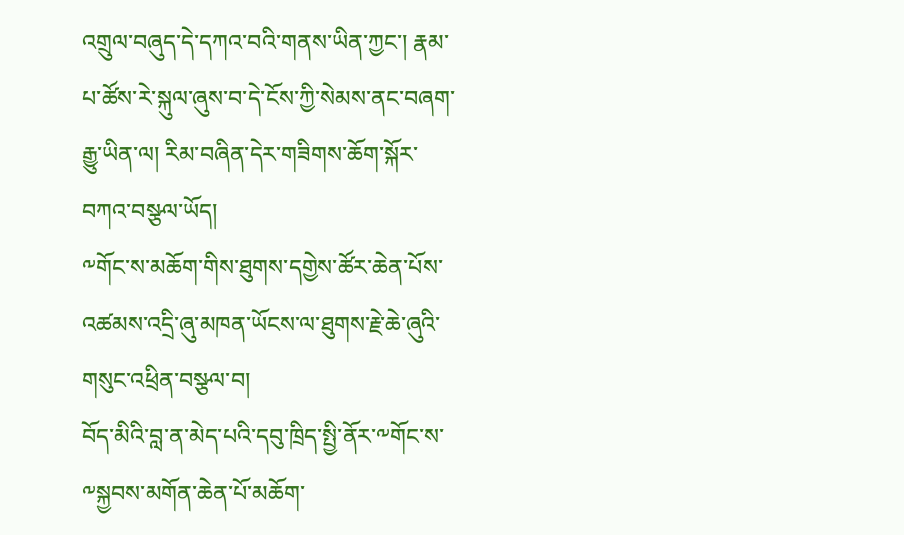འགྲུལ་བཞུད་དེ་དཀའ་བའི་གནས་ཡིན་ཀྱང་། རྣམ་པ་ཚོས་རེ་སྐུལ་ཞུས་བ་དེ་ངོས་ཀྱི་སེམས་ནང་བཞག་རྒྱུ་ཡིན་ལ། རིམ་བཞིན་དེར་གཟིགས་ཆོག་སྐོར་བཀའ་བསྩལ་ཡོད།
༸གོང་ས་མཆོག་གིས་ཐུགས་དགྱེས་ཚོར་ཆེན་པོས་འཚམས་འདྲི་ཞུ་མཁན་ཡོངས་ལ་ཐུགས་རྗེ་ཆེ་ཞུའི་གསུང་འཕྲིན་བསྩལ་བ།
བོད་མིའི་བླ་ན་མེད་པའི་དབུ་ཁྲིད་སྤྱི་ནོར་༸གོང་ས་༸སྐྱབས་མགོན་ཆེན་པོ་མཆོག་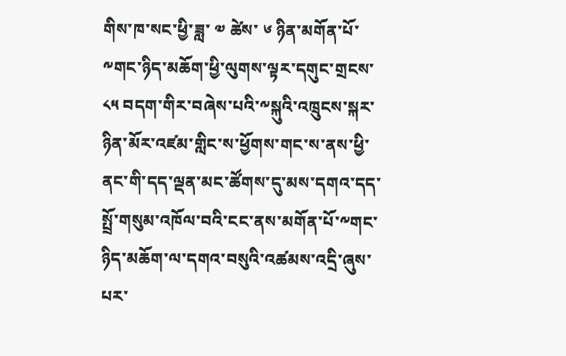གིས་ཁ་སང་ཕྱི་ཟླ་ ༧ ཚེས་ ༦ ཉིན་མགོན་པོ་༸གང་ཉིད་མཆོག་ཕྱི་ལུགས་ལྟར་དགུང་གྲངས་ ༨༥ བདག་གིར་བཞེས་པའི་༸སྐུའི་འཁྲུངས་སྐར་ཉིན་མོར་འཛམ་གླིང་ས་ཕྱོགས་གང་ས་ནས་ཕྱི་ནང་གི་དད་ལྡན་མང་ཚོགས་དུ་མས་དགའ་དད་སྤྲོ་གསུམ་འཁོལ་བའི་ངང་ནས་མགོན་པོ་༸གང་ཉིད་མཆོག་ལ་དགའ་བསུའི་འཚམས་འདྲི་ཞུས་པར་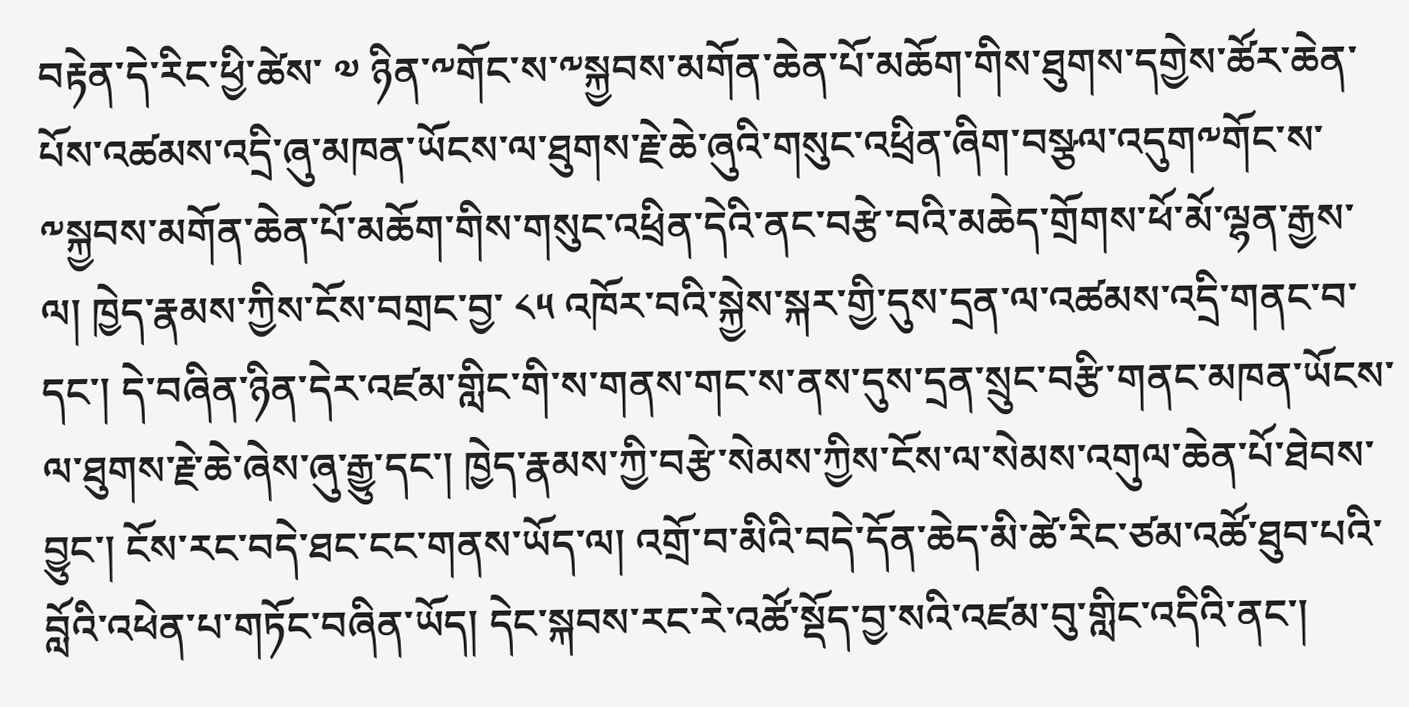བརྟེན་དེ་རིང་ཕྱི་ཚེས་ ༧ ཉིན་༸གོང་ས་༸སྐྱབས་མགོན་ཆེན་པོ་མཆོག་གིས་ཐུགས་དགྱེས་ཚོར་ཆེན་པོས་འཚམས་འདྲི་ཞུ་མཁན་ཡོངས་ལ་ཐུགས་རྗེ་ཆེ་ཞུའི་གསུང་འཕྲིན་ཞིག་བསྩལ་འདུག༸གོང་ས་༸སྐྱབས་མགོན་ཆེན་པོ་མཆོག་གིས་གསུང་འཕྲིན་དེའི་ནང་བརྩེ་བའི་མཆེད་གྲོགས་ཕོ་མོ་ལྷན་རྒྱས་ལ། ཁྱེད་རྣམས་ཀྱིས་ངོས་བགྲང་བྱ་ ༨༥ འཁོར་བའི་སྐྱེས་སྐར་གྱི་དུས་དྲན་ལ་འཚམས་འདྲི་གནང་བ་དང་། དེ་བཞིན་ཉིན་དེར་འཛམ་གླིང་གི་ས་གནས་གང་ས་ནས་དུས་དྲན་སྲུང་བརྩི་གནང་མཁན་ཡོངས་ལ་ཐུགས་རྗེ་ཆེ་ཞེས་ཞུ་རྒྱུ་དང་། ཁྱེད་རྣམས་ཀྱི་བརྩེ་སེམས་ཀྱིས་ངོས་ལ་སེམས་འགུལ་ཆེན་པོ་ཐེབས་བྱུང་། ངོས་རང་བདེ་ཐང་ངང་གནས་ཡོད་ལ། འགྲོ་བ་མིའི་བདེ་དོན་ཆེད་མི་ཚེ་རིང་ཙམ་འཚོ་ཐུབ་པའི་བློའི་འཕེན་པ་གཏོང་བཞིན་ཡོད། དེང་སྐབས་རང་རེ་འཚོ་སྡོད་བྱ་སའི་འཛམ་བུ་གླིང་འདིའི་ནང་།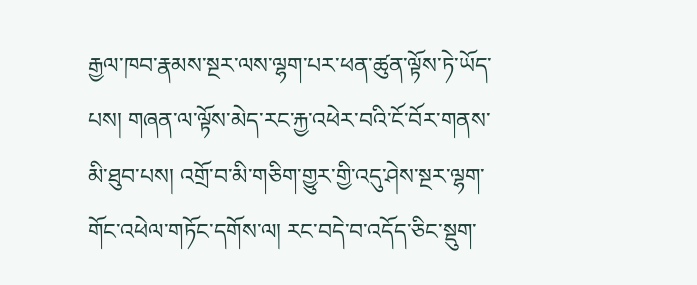རྒྱལ་ཁབ་རྣམས་སྔར་ལས་ལྷག་པར་ཕན་ཚུན་ལྟོས་ཏེ་ཡོད་པས། གཞན་ལ་ལྟོས་མེད་རང་རྐྱ་འཕེར་བའི་ངོ་བོར་གནས་མི་ཐུབ་པས། འགྲོ་བ་མི་གཅིག་གྱུར་གྱི་འདུ་ཤེས་སྔར་ལྷག་གོང་འཕེལ་གཏོང་དགོས་ལ། རང་བདེ་བ་འདོད་ཅིང་སྡུག་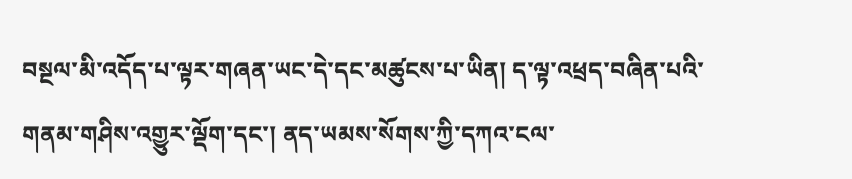བསྔལ་མི་འདོད་པ་ལྟར་གཞན་ཡང་དེ་དང་མཚུངས་པ་ཡིན། ད་ལྟ་འཕྲད་བཞིན་པའི་གནམ་གཤིས་འགྱུར་ལྡོག་དང་། ནད་ཡམས་སོགས་ཀྱི་དཀའ་ངལ་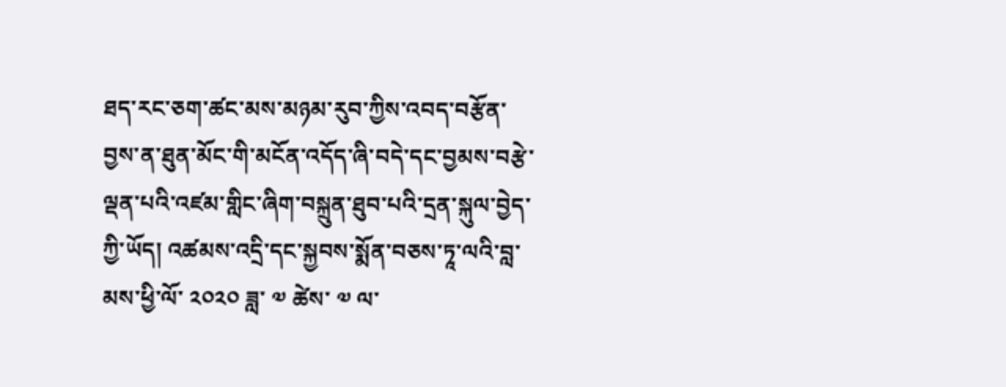ཐད་རང་ཅག་ཚང་མས་མཉམ་རུབ་ཀྱིས་འབད་བརྩོན་བྱས་ན་ཐུན་མོང་གི་མངོན་འདོད་ཞི་བདེ་དང་བྱམས་བརྩེ་ལྡན་པའི་འཛམ་གླིང་ཞིག་བསྐྲུན་ཐུབ་པའི་དྲན་སྐུལ་བྱེད་ཀྱི་ཡོད། འཚམས་འདྲི་དང་སྐྱབས་སྨོན་བཅས་ཏཱ་ལའི་བླ་མས་ཕྱི་ལོ་ ༢༠༢༠ ཟླ་ ༧ ཚེས་ ༧ ལ་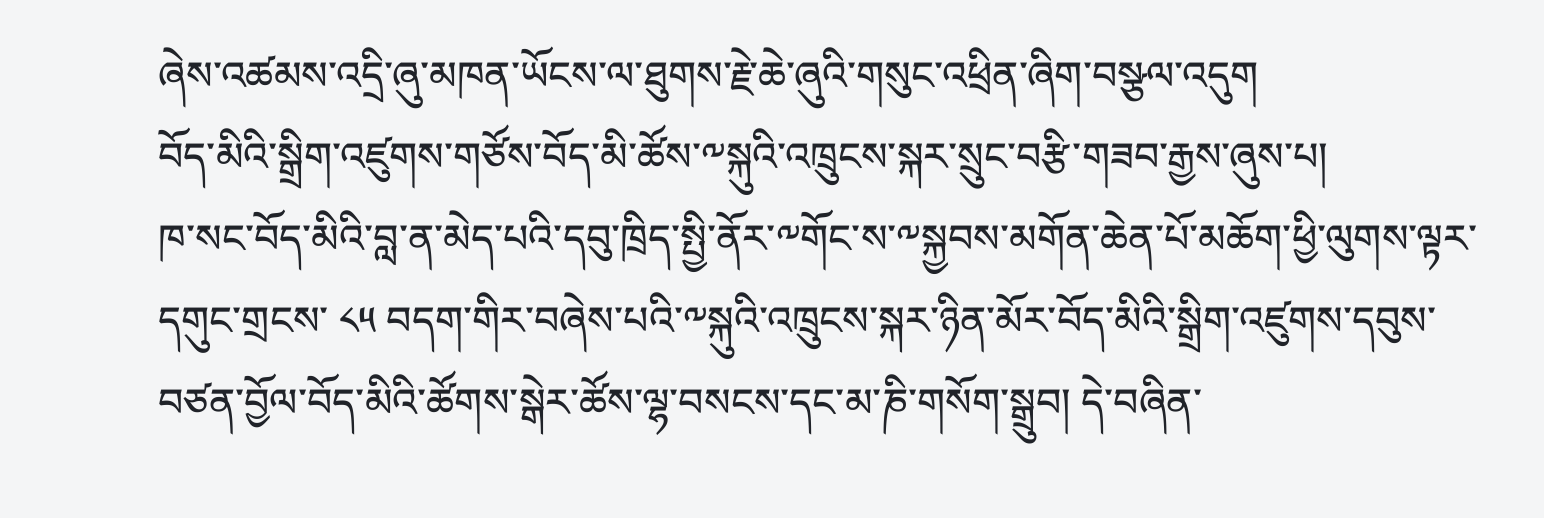ཞེས་འཚམས་འདྲི་ཞུ་མཁན་ཡོངས་ལ་ཐུགས་རྗེ་ཆེ་ཞུའི་གསུང་འཕྲིན་ཞིག་བསྩལ་འདུག
བོད་མིའི་སྒྲིག་འཛུགས་གཙོས་བོད་མི་ཚོས་༸སྐུའི་འཁྲུངས་སྐར་སྲུང་བརྩི་གཟབ་རྒྱས་ཞུས་པ།
ཁ་སང་བོད་མིའི་བླ་ན་མེད་པའི་དབུ་ཁྲིད་སྤྱི་ནོར་༸གོང་ས་༸སྐྱབས་མགོན་ཆེན་པོ་མཆོག་ཕྱི་ལུགས་ལྟར་དགུང་གྲངས་ ༨༥ བདག་གིར་བཞེས་པའི་༸སྐུའི་འཁྲུངས་སྐར་ཉིན་མོར་བོད་མིའི་སྒྲིག་འཛུགས་དབུས་བཙན་བྱོལ་བོད་མིའི་ཚོགས་སྒེར་ཚོས་ལྷ་བསངས་དང་མ་ཎི་གསོག་སྒྲུབ། དེ་བཞིན་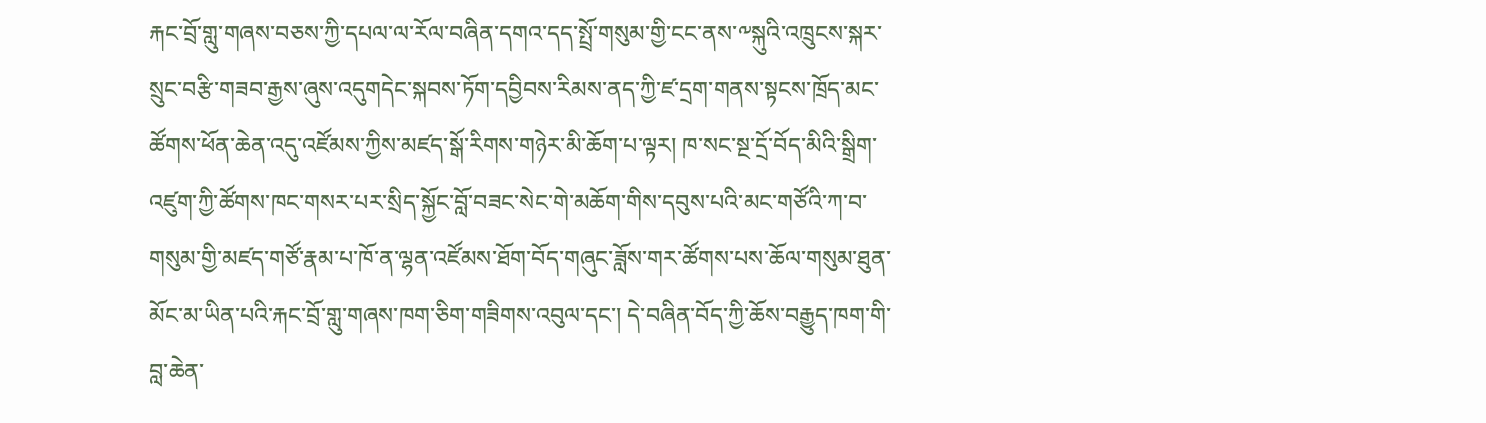རྐང་བྲོ་གླུ་གཞས་བཅས་ཀྱི་དཔལ་ལ་རོལ་བཞིན་དགའ་དད་སྤྲོ་གསུམ་གྱི་ངང་ནས་༸སྐུའི་འཁྲུངས་སྐར་སྲུང་བརྩི་གཟབ་རྒྱས་ཞུས་འདུགདེང་སྐབས་ཏོག་དབྱིབས་རིམས་ནད་ཀྱི་ཛ་དྲག་གནས་སྟངས་ཁྲོད་མང་ཚོགས་ཕོན་ཆེན་འདུ་འཛོམས་ཀྱིས་མཛད་སྒོ་རིགས་གཉེར་མི་ཆོག་པ་ལྟར། ཁ་སང་སྔ་དྲོ་བོད་མིའི་སྒྲིག་འཛུག་ཀྱི་ཚོགས་ཁང་གསར་པར་སྲིད་སྐྱོང་བློ་བཟང་སེང་གེ་མཆོག་གིས་དབུས་པའི་མང་གཙོའི་ཀ་བ་གསུམ་གྱི་མཛད་གཙོ་རྣམ་པ་ཁོ་ན་ལྷན་འཛོམས་ཐོག་བོད་གཞུང་ཟློས་གར་ཚོགས་པས་ཆོལ་གསུམ་ཐུན་མོང་མ་ཡིན་པའི་རྐང་བྲོ་གླུ་གཞས་ཁག་ཅིག་གཟིགས་འབུལ་དང་། དེ་བཞིན་བོད་ཀྱི་ཆོས་བརྒྱུད་ཁག་གི་བླ་ཆེན་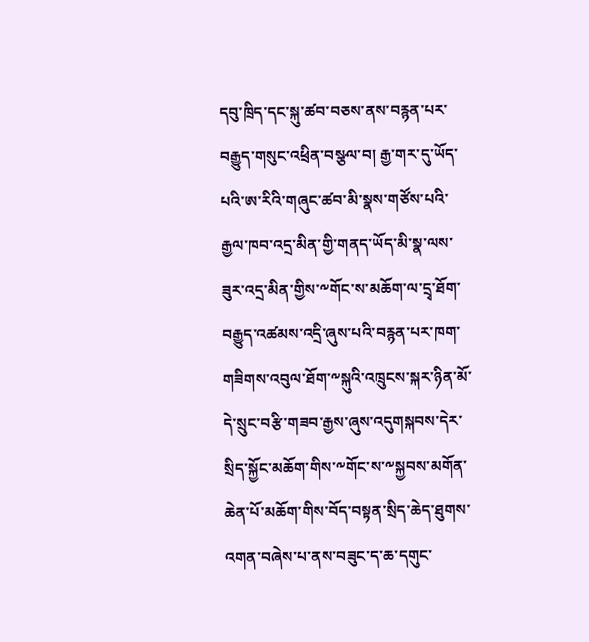དབུ་ཁྲིད་དང་སྐུ་ཚབ་བཅས་ནས་བརྙན་པར་བརྒྱུད་གསུང་འཕྲིན་བསྩལ་བ། རྒྱ་གར་དུ་ཡོད་པའི་ཨ་རིའི་གཞུང་ཚབ་མི་སྣས་གཙོས་པའི་རྒྱལ་ཁབ་འདྲ་མིན་གྱི་གནད་ཡོད་མི་སྣ་ལས་ཟུར་འདྲ་མིན་གྱིས་༸གོང་ས་མཆོག་ལ་དྲྭ་ཐོག་བརྒྱུད་འཚམས་འདྲི་ཞུས་པའི་བརྙན་པར་ཁག་གཟིགས་འབུལ་ཐོག་༸སྐུའི་འཁྲུངས་སྐར་ཉིན་མོ་དེ་སྲུང་བརྩི་གཟབ་རྒྱས་ཞུས་འདུགསྐབས་དེར་སྲིད་སྐྱོང་མཆོག་གིས་༸གོང་ས་༸སྐྱབས་མགོན་ཆེན་པོ་མཆོག་གིས་བོད་བསྟན་སྲིད་ཆེད་ཐུགས་འགན་བཞེས་པ་ནས་བཟུང་ད་ཆ་དགུང་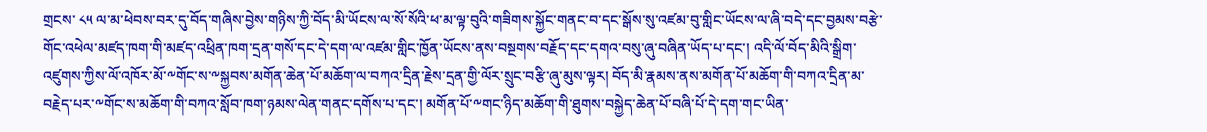གྲངས་ ༨༥ ལ་མ་ཕེབས་བར་དུ་བོད་གཞིས་བྱེས་གཉིས་ཀྱི་བོད་མི་ཡོངས་ལ་སོ་སོའི་ཕ་མ་ལྟ་བུའི་གཟིགས་སྐྱོང་གནང་བ་དང་སྒོས་སུ་འཛམ་བུ་གླིང་ཡོངས་ལ་ཞི་བདེ་དང་བྱམས་བརྩེ་གོང་འཕེལ་མཛད་ཁག་གི་མཛད་འཕྲིན་ཁག་དྲན་གསོ་དང་དེ་དག་ལ་འཛམ་གླིང་ཁྱོན་ཡོངས་ནས་བསྔགས་བརྗོད་དང་དགའ་བསུ་ཞུ་བཞིན་ཡོད་པ་དང་། འདི་ལོ་བོད་མིའི་སྒྲིག་འཛུགས་ཀྱིས་ལོ་འཁོར་མོ་༸གོང་ས་༸སྐྱབས་མགོན་ཆེན་པོ་མཆོག་ལ་བཀའ་དྲིན་རྗེས་དྲན་གྱི་ལོར་སྲུང་བརྩི་ཞུ་མུས་ལྟར། བོད་མི་རྣམས་ནས་མགོན་པོ་མཆོག་གི་བཀའ་དྲིན་མ་བརྗེད་པར་༸གོང་ས་མཆོག་གི་བཀའ་སློབ་ཁག་ཉམས་ལེན་གནང་དགོས་པ་དང་། མགོན་པོ་༸གང་ཉིད་མཆོག་གི་ཐུགས་བསྐྱེད་ཆེན་པོ་བཞི་པོ་དེ་དག་གང་ཡིན་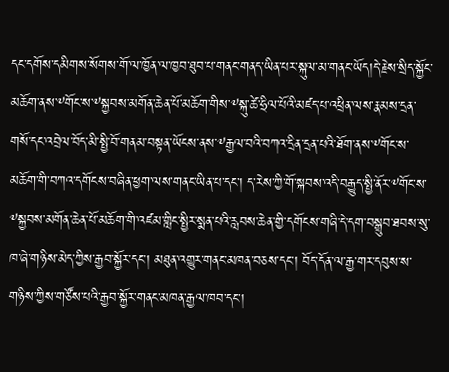དང་དགོས་དམིགས་སོགས་གོ་ལ་ཁྱོན་ལ་ཁྱབ་ཐུབ་པ་གནང་གནད་ཡིན་པར་སྐུལ་མ་གནང་ཡོད།དེ་རྗེས་སྲིད་སྐྱོང་མཆོག་ནས་༸གོང་ས་༸སྐྱབས་མགོན་ཆེན་པོ་མཆོག་གིས་༸སྐུ་ཚེ་ཧྲིལ་པོའི་མཛད་པ་འཕྲིན་ལས་རྣམས་དྲན་གསོ་དང་འབྲེལ་བོད་མི་སྤྱི་བོ་གནམ་བསྟན་ཡོངས་ནས་༸རྒྱལ་བའི་བཀའ་དྲིན་དྲན་པའི་ཐོག་ནས་༸གོང་ས་མཆོག་གི་བཀའ་དགོངས་བཞིན་ཕྱག་ལས་གནང་ཡིན་པ་དང་། ད་རེས་ཀྱི་གོ་སྐབས་འདི་བརྒྱུད་སྤྱི་ནོར་༸གོང་ས་༸སྐྱབས་མགོན་ཆེན་པོ་མཆོག་གི་འཛམ་གླིང་སྤྱིར་སྨན་པའི་རླབས་ཆེན་གྱི་དགོངས་གཞི་དེ་དག་བསྒྲུབ་ཐབས་སུ་ཁ་ཞེ་གཉིས་མེད་ཀྱིས་རྒྱབ་སྐྱོར་དང་། མཐུན་འགྱུར་གནང་མཁན་བཅས་དང་། བོད་དོན་ལ་རྒྱ་གར་དབུས་ས་གཉིས་ཀྱིས་གཙོས་པའི་རྒྱབ་སྐྱོར་གནང་མཁན་རྒྱལ་ཁབ་དང་།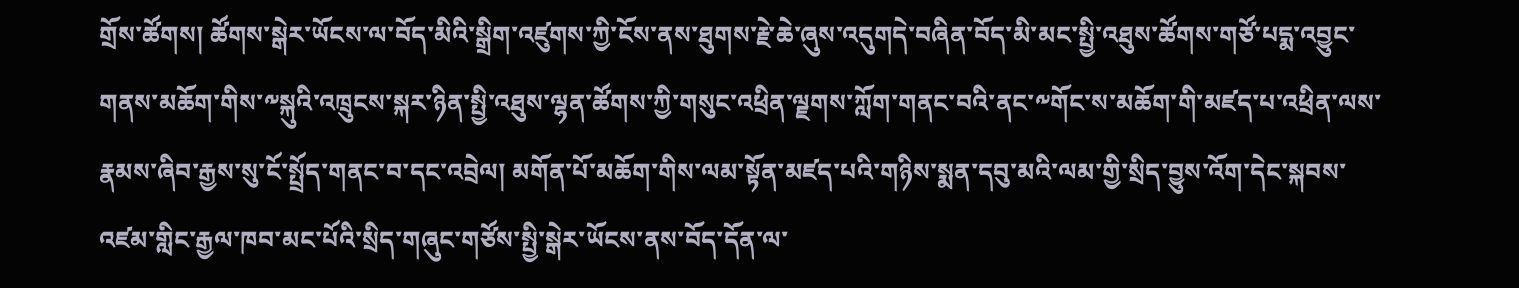གྲོས་ཚོགས། ཚོགས་སྒེར་ཡོངས་ལ་བོད་མིའི་སྒྲིག་འཛུགས་ཀྱི་ངོས་ནས་ཐུགས་རྗེ་ཆེ་ཞུས་འདུགདེ་བཞིན་བོད་མི་མང་སྤྱི་འཐུས་ཚོགས་གཙོ་པདྨ་འབྱུང་གནས་མཆོག་གིས་༸སྐུའི་འཁྲུངས་སྐར་ཉིན་སྤྱི་འཐུས་ལྷན་ཚོགས་ཀྱི་གསུང་འཕྲིན་ལྗགས་ཀློག་གནང་བའི་ནང་༸གོང་ས་མཆོག་གི་མཛད་པ་འཕྲིན་ལས་རྣམས་ཞིབ་རྒྱས་སུ་ངོ་སྤྲོད་གནང་བ་དང་འབྲེལ། མགོན་པོ་མཆོག་གིས་ལམ་སྟོན་མཛད་པའི་གཉིས་སྨན་དབུ་མའི་ལམ་གྱི་སྲིད་བྱུས་འོག་དེང་སྐབས་འཛམ་གླིང་རྒྱལ་ཁབ་མང་པོའི་སྲིད་གཞུང་གཙོས་སྤྱི་སྒེར་ཡོངས་ནས་བོད་དོན་ལ་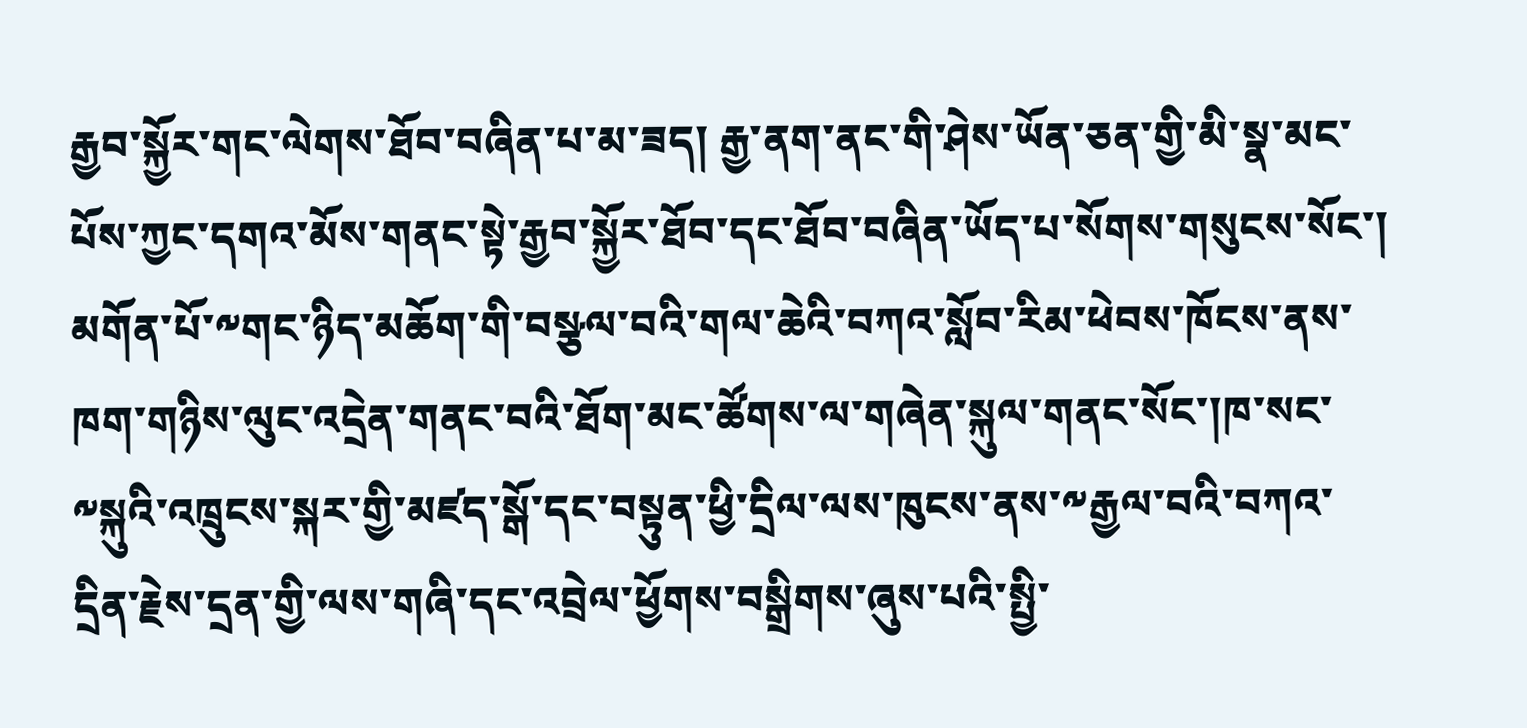རྒྱབ་སྐྱོར་གང་ལེགས་ཐོབ་བཞིན་པ་མ་ཟད། རྒྱ་ནག་ནང་གི་ཤེས་ཡོན་ཅན་གྱི་མི་སྣ་མང་པོས་ཀྱང་དགའ་མོས་གནང་སྟེ་རྒྱབ་སྐྱོར་ཐོབ་དང་ཐོབ་བཞིན་ཡོད་པ་སོགས་གསུངས་སོང་། མགོན་པོ་༸གང་ཉིད་མཆོག་གི་བསྩལ་བའི་གལ་ཆེའི་བཀའ་སློབ་རིམ་ཕེབས་ཁོངས་ནས་ཁག་གཉིས་ལུང་འདྲེན་གནང་བའི་ཐོག་མང་ཚོགས་ལ་གཞེན་སྐུལ་གནང་སོང་།ཁ་སང་༸སྐུའི་འཁྲུངས་སྐར་གྱི་མཛད་སྒོ་དང་བསྟུན་ཕྱི་དྲིལ་ལས་ཁུངས་ནས་༸རྒྱལ་བའི་བཀའ་དྲིན་རྗེས་དྲན་གྱི་ལས་གཞི་དང་འབྲེལ་ཕྱོགས་བསྒྲིགས་ཞུས་པའི་སྤྱི་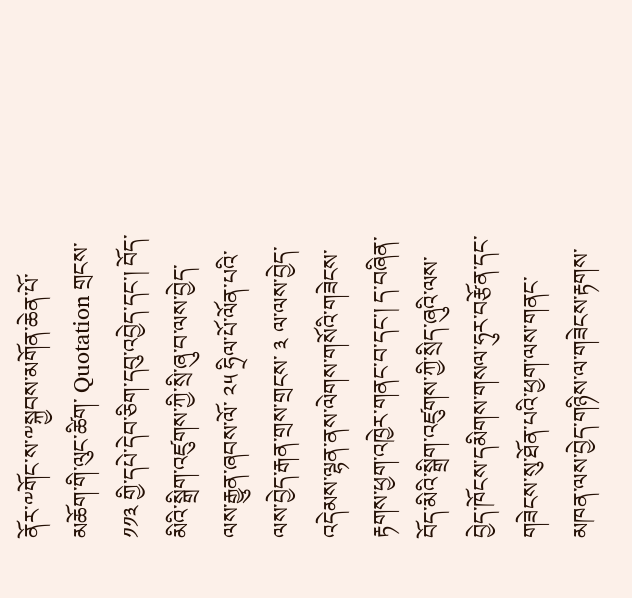ནོར་༸གོང་ས་༸སྐྱབས་མགོན་ཆེན་པོ་མཆོག་གི་ལུང་ཚིག་ Quotation གྲངས་ ༡༡༣ གྱི་དཔེ་དེབ་ཅིག་དབུ་འབྱེད་དང་། བོད་མིའི་སྒྲིག་འཛུགས་ཀྱི་སྲི་ཞུ་བ་ལས་བྱེད་ལས་རྒྱུན་ཞབས་ལོ་ ༢༥ ཧྲིལ་པོ་ལོན་པའི་ལས་བྱེད་རྒན་གྲས་གྲངས་ ༣ ལ་ལས་བྱེད་འདེམས་ལྷན་ནས་ལེགས་གསོའི་གཟེངས་རྟགས་ཕྱག་འཁྱེར་གནང་བ་དང་། ད་བཞིན་བོད་མིའི་སྒྲིག་འཛུགས་ཀྱི་སྲིད་ཞུའི་ལས་བྱེད་ཁོངས་དམིགས་གསལ་ཧུར་བརྩོན་དང་གཟེངས་སུ་ཐོན་པའི་ཕྱག་ལས་གནང་མཁན་ལས་བྱེད་གཉིས་ལ་གཟེངས་རྟགས་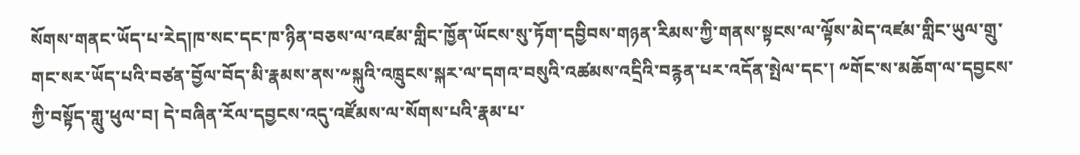སོགས་གནང་ཡོད་པ་རེད།ཁ་སང་དང་ཁ་ཉིན་བཅས་ལ་འཛམ་གླིང་ཁྱོན་ཡོངས་སུ་ཏོག་དབྱིབས་གཉན་རིམས་ཀྱི་གནས་སྟངས་ལ་ལྟོས་མེད་འཛམ་གླིང་ཡུལ་གྲུ་གང་སར་ཡོད་པའི་བཙན་བྱོལ་བོད་མི་རྣམས་ནས་༸སྐུའི་འཁྲུངས་སྐར་ལ་དགའ་བསུའི་འཚམས་འདྲིའི་བརྙན་པར་འདོན་སྤེལ་དང་། ༸གོང་ས་མཆོག་ལ་དབྱངས་ཀྱི་བསྟོད་གླུ་ཕུལ་བ། དེ་བཞིན་རོལ་དབྱངས་འདུ་འཛོམས་ལ་སོགས་པའི་རྣམ་པ་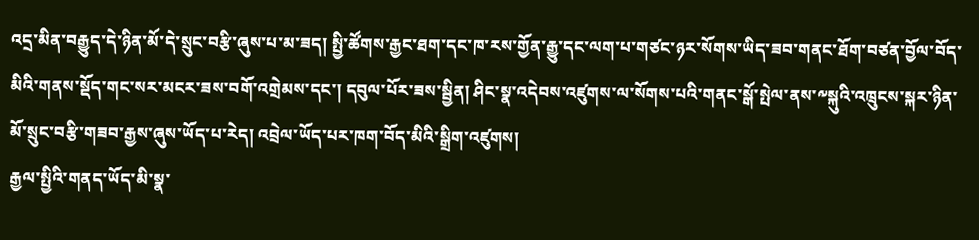འདྲ་མིན་བརྒྱུད་དེ་ཉིན་མོ་དེ་སྲུང་བརྩི་ཞུས་པ་མ་ཟད། སྤྱི་ཚོགས་རྒྱང་ཐག་དང་ཁ་རས་གྱོན་རྒྱུ་དང་ལག་པ་གཙང་ཉར་སོགས་ཡིད་ཟབ་གནང་ཐོག་བཙན་བྱོལ་བོད་མིའི་གནས་སྡོད་གང་སར་མངར་ཟས་བགོ་འགྲེམས་དང་། དབུལ་པོར་ཟས་སྦྱིན། ཤིང་སྣ་འདེབས་འཛུགས་ལ་སོགས་པའི་གནང་སྒོ་སྤེལ་ནས་༸སྐུའི་འཁྲུངས་སྐར་ཉིན་མོ་སྲུང་བརྩི་གཟབ་རྒྱས་ཞུས་ཡོད་པ་རེད། འབྲེལ་ཡོད་པར་ཁག་བོད་མིའི་སྒྲིག་འཛུགས།
རྒྱལ་སྤྱིའི་གནད་ཡོད་མི་སྣ་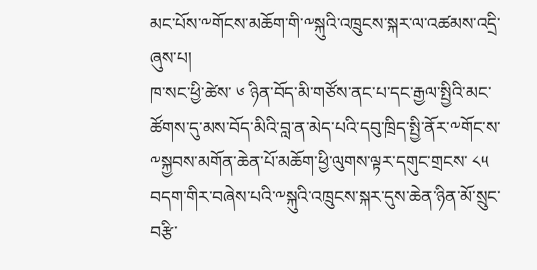མང་པོས་༸གོངས་མཆོག་གི་༸སྐུའི་འཁྲུངས་སྐར་ལ་འཚམས་འདྲི་ཞུས་པ།
ཁ་སང་ཕྱི་ཚེས་ ༦ ཉིན་བོད་མི་གཙོས་ནང་པ་དང་རྒྱལ་སྤྱིའི་མང་ཚོགས་དུ་མས་བོད་མིའི་བླ་ན་མེད་པའི་དབུ་ཁྲིད་སྤྱི་ནོར་༸གོང་ས་༸སྐྱབས་མགོན་ཆེན་པོ་མཆོག་ཕྱི་ལུགས་ལྟར་དགུང་གྲངས་ ༨༥ བདག་གིར་བཞེས་པའི་༸སྐུའི་འཁྲུངས་སྐར་དུས་ཆེན་ཉིན་མོ་སྲུང་བརྩི་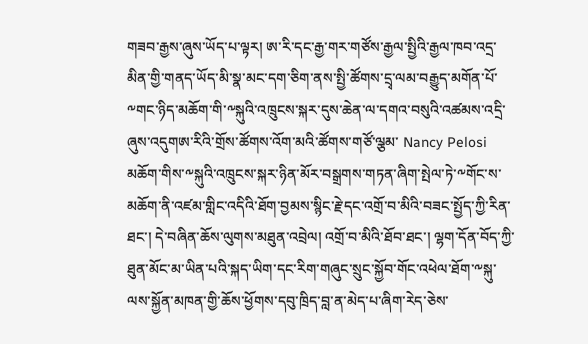གཟབ་རྒྱས་ཞུས་ཡོད་པ་ལྟར། ཨ་རི་དང་རྒྱ་གར་གཙོས་རྒྱལ་སྤྱིའི་རྒྱལ་ཁབ་འདྲ་མིན་གྱི་གནད་ཡོད་མི་སྣ་མང་དག་ཅིག་ནས་སྤྱི་ཚོགས་དྲྭ་ལམ་བརྒྱུད་མགོན་པོ་༸གང་ཉིད་མཆོག་གི་༸སྐུའི་འཁྲུངས་སྐར་དུས་ཆེན་ལ་དགའ་བསུའི་འཚམས་འདྲི་ཞུས་འདུགཨ་རིའི་གྲོས་ཚོགས་འོག་མའི་ཚོགས་གཙོ་ལྕམ་ Nancy Pelosi མཆོག་གིས་༸སྐུའི་འཁྲུངས་སྐར་ཉིན་མོར་བསྒྲགས་གཏན་ཞིག་སྤེལ་ཏེ་༸གོང་ས་མཆོག་ནི་འཛམ་གླིང་འདིའི་ཐོག་བྱམས་སྙིང་རྗེ་དང་འགྲོ་བ་མིའི་བཟང་སྤྱོད་ཀྱི་རིན་ཐང་། དེ་བཞིན་ཆོས་ལུགས་མཐུན་འབྲེལ། འགྲོ་བ་མིའི་ཐོབ་ཐང་། ལྷག་དོན་བོད་ཀྱི་ཐུན་མོང་མ་ཡིན་པའི་སྐད་ཡིག་དང་རིག་གཞུང་སྲུང་སྐྱོབ་གོང་འཕེལ་ཐོག་༸སྐུ་ལས་སྐྱོན་མཁན་གྱི་ཆོས་ཕྱོགས་དབུ་ཁྲིད་བླ་ན་མེད་པ་ཞིག་རེད་ཅེས་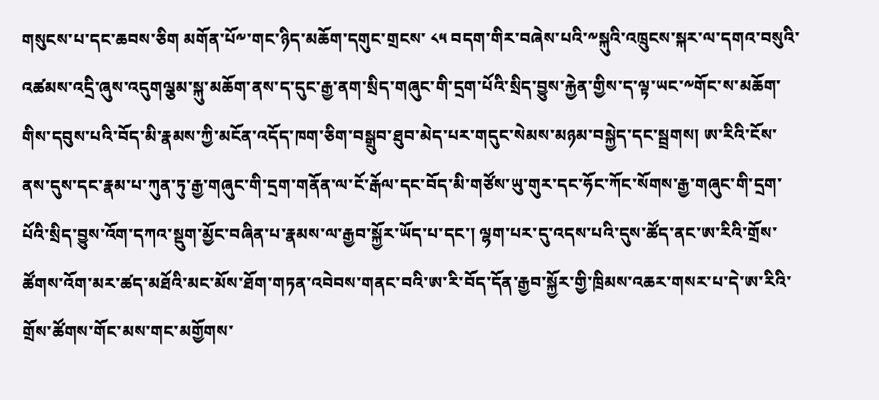གསུངས་པ་དང་ཆབས་ཅིག མགོན་པོ༸་གང་ཉིད་མཆོག་དགུང་གྲངས་ ༨༥ བདག་གིར་བཞེས་པའི་༸སྐུའི་འཁྲུངས་སྐར་ལ་དགའ་བསུའི་འཚམས་འདྲི་ཞུས་འདུགལྕམ་སྐུ་མཆོག་ནས་ད་དུང་རྒྱ་ནག་སྲིད་གཞུང་གི་དྲག་པོའི་སྲིད་བྱུས་རྐྱེན་གྱིས་ད་ལྟ་ཡང་༸གོང་ས་མཆོག་གིས་དབུས་པའི་བོད་མི་རྣམས་ཀྱི་མངོན་འདོད་ཁག་ཅིག་བསྒྲུབ་ཐུབ་མེད་པར་གདུང་སེམས་མཉམ་བསྐྱེད་དང་སྦྲགས། ཨ་རིའི་ངོས་ནས་དུས་དང་རྣམ་པ་ཀུན་ཏུ་རྒྱ་གཞུང་གི་དྲག་གནོན་ལ་ངོ་རྒོལ་དང་བོད་མི་གཙོས་ཡུ་གུར་དང་ཧོང་ཀོང་སོགས་རྒྱ་གཞུང་གི་དྲག་པོའི་སྲིད་བྱུས་འོག་དཀའ་སྡུག་མྱོང་བཞིན་པ་རྣམས་ལ་རྒྱབ་སྐྱོར་ཡོད་པ་དང་། ལྷག་པར་དུ་འདས་པའི་དུས་ཚོད་ནང་ཨ་རིའི་གྲོས་ཚོགས་འོག་མར་ཚད་མཐོའི་མང་མོས་ཐོག་གཏན་འབེབས་གནང་བའི་ཨ་རི་བོད་དོན་རྒྱབ་སྐྱོར་གྱི་ཁྲིམས་འཆར་གསར་པ་དེ་ཨ་རིའི་གྲོས་ཚོགས་གོང་མས་གང་མགྱོགས་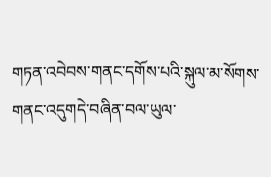གཏན་འབེབས་གནང་དགོས་པའི་སྐུལ་མ་སོགས་གནང་འདུགདེ་བཞིན་བལ་ཡུལ་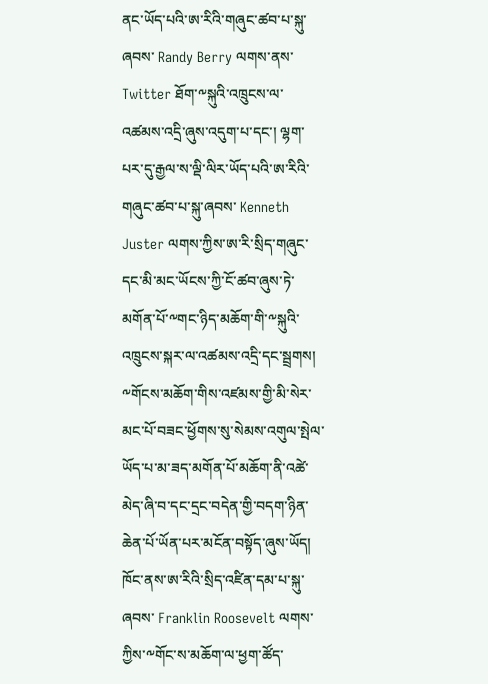ནང་ཡོད་པའི་ཨ་རིའི་གཞུང་ཚབ་པ་སྐུ་ཞབས་ Randy Berry ལགས་ནས་ Twitter ཐོག་༸སྐུའི་འཁྲུངས་ལ་འཚམས་འདྲི་ཞུས་འདུག་པ་དང་། ལྷག་པར་དུ་རྒྱལ་ས་ལྡི་ལིར་ཡོད་པའི་ཨ་རིའི་གཞུང་ཚབ་པ་སྐུ་ཞབས་ Kenneth Juster ལགས་ཀྱིས་ཨ་རི་སྲིད་གཞུང་དང་མི་མང་ཡོངས་ཀྱི་ངོ་ཚབ་ཞུས་ཏེ་མགོན་པོ་༸གང་ཉིད་མཆོག་གི་༸སྐུའི་འཁྲུངས་སྐར་ལ་འཚམས་འདྲི་དང་སྦྲགས། ༸གོངས་མཆོག་གིས་འཛམས་གྱི་མི་སེར་མང་པོ་བཟང་ཕྱོགས་སུ་སེམས་འགུལ་སྤེལ་ཡོད་པ་མ་ཟད་མགོན་པོ་མཆོག་ནི་འཚེ་མེད་ཞི་བ་དང་དྲང་བདེན་གྱི་བདག་ཉིན་ཆེན་པོ་ཡོན་པར་མངོན་བསྟོད་ཞུས་ཡོད། ཁོང་ནས་ཨ་རིའི་སྲིད་འཛིན་དམ་པ་སྐུ་ཞབས་ Franklin Roosevelt ལགས་ཀྱིས་༸གོང་ས་མཆོག་ལ་ཕྱག་ཚོད་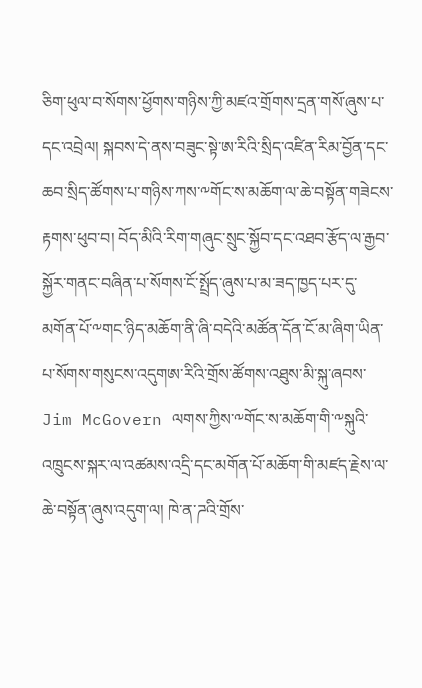ཅིག་ཕུལ་བ་སོགས་ཕྱོགས་གཉིས་ཀྱི་མཛའ་གྲོགས་དྲན་གསོ་ཞུས་པ་དང་འབྲེལ། སྐབས་དེ་ནས་བཟུང་སྟེ་ཨ་རིའི་སྲིད་འཛིན་རིམ་བྱོན་དང་ཆབ་སྲིད་ཚོགས་པ་གཉིས་ཀས་༸གོང་ས་མཆོག་ལ་ཆེ་བསྟོན་གཟེངས་རྟགས་ཕུབ་བ། བོད་མིའི་རིག་གཞུང་སྲུང་སྐྱོབ་དང་འཐབ་རྩོད་ལ་རྒྱབ་སྐྱོར་གནང་བཞིན་པ་སོགས་ངོ་སྤྲོད་ཞུས་པ་མ་ཟད་ཁྱད་པར་དུ་མགོན་པོ་༸གང་ཉིད་མཆོག་ནི་ཞི་བདེའི་མཚོན་དོན་ངོ་མ་ཞིག་ཡིན་པ་སོགས་གསུངས་འདུགཨ་རིའི་གྲོས་ཚོགས་འཐུས་མི་སྐུ་ཞབས་ Jim McGovern ལགས་ཀྱིས་༸གོང་ས་མཆོག་གི་༸སྐུའི་འཁྲུངས་སྐར་ལ་འཚམས་འདྲི་དང་མགོན་པོ་མཆོག་གི་མཛད་རྗེས་ལ་ཆེ་བསྟོན་ཞུས་འདུག་ལ། ཁེ་ན་ཌའི་གྲོས་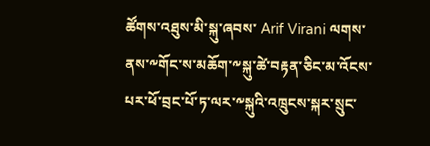ཚོགས་འཐུས་མི་སྐུ་ཞབས་ Arif Virani ལགས་ནས་༸གོང་ས་མཆོག་༸སྐུ་ཚེ་བརྟན་ཅིང་མ་འོངས་པར་ཕོ་བྲང་པོ་ཏ་ལར་༸སྐུའི་འཁྲུངས་སྐར་སྲུང་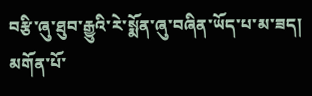བརྩི་ཞུ་ཐུབ་རྒྱུའི་རེ་སྨོན་ཞུ་བཞིན་ཡོད་པ་མ་ཟད། མགོན་པོ་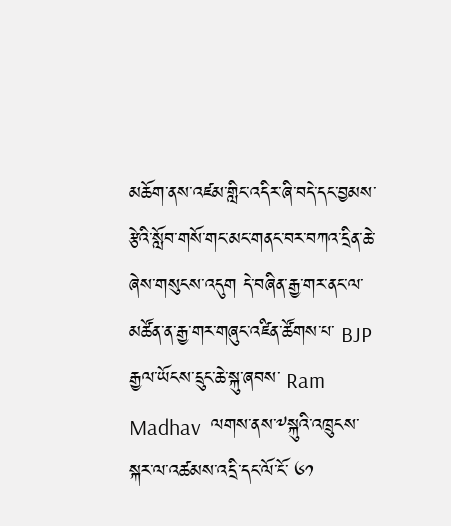མཆོག་ནས་འཛམ་གླིང་འདིར་ཞི་བདེ་དང་བྱམས་རྩེའི་སློབ་གསོ་གང་མང་གནང་བར་བཀའ་དྲིན་ཆེ་ཞེས་གསུངས་འདུག དེ་བཞིན་རྒྱ་གར་ནང་ལ་མཚོན་ན་རྒྱ་གར་གཞུང་འཛིན་ཚོགས་པ་ BJP རྒྱལ་ཡོངས་དྲུང་ཆེ་སྐུ་ཞབས་ Ram Madhav  ལགས་ནས་༸སྐུའི་འཁྲུངས་སྐར་ལ་འཚམས་འདྲི་དང་ལོ་ངོ་ ༦༡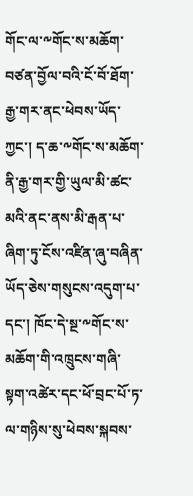གོང་ལ་༸གོང་ས་མཆོག་བཙན་བྱོལ་བའི་ངོ་བོ་ཐོག་རྒྱ་གར་ནང་ཕེབས་ཡོད་ཀྱང་། ད་ཆ་༸གོང་ས་མཆོག་ནི་རྒྱ་གར་གྱི་ཡུལ་མི་ཚང་མའི་ནང་ནས་མི་རྒན་པ་ཞིག་ཏུ་ངོས་འཛིན་ཞུ་བཞིན་ཡོད་ཅེས་གསུངས་འདུག་པ་དང་། ཁོང་དེ་སྔ་༸གོང་ས་མཆོག་གི་འཁྲུངས་གཞི་སྟག་འཚེར་དང་ཕོ་བྲང་པོ་ཏ་ལ་གཉིས་སུ་ཕེབས་སྐབས་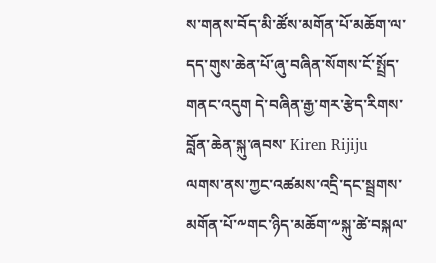ས་གནས་བོད་མི་ཚོས་མགོན་པོ་མཆོག་ལ་དད་གུས་ཆེན་པོ་ཞུ་བཞིན་སོགས་ངོ་སྤྲོད་གནང་འདུག དེ་བཞིན་རྒྱ་གར་རྩེད་རིགས་བློན་ཆེན་སྐུ་ཞབས་ Kiren Rijiju ལགས་ནས་ཀྱང་འཚམས་འདྲི་དང་སྦྲགས་མགོན་པོ་༸གང་ཉིད་མཆོག་༸སྐུ་ཚེ་བསྐལ་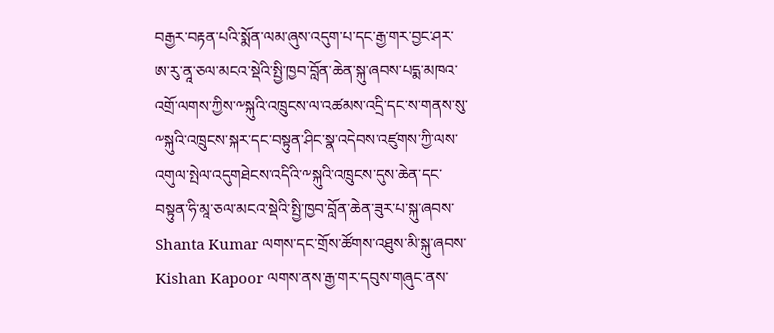བརྒྱར་བརྟན་པའི་སྨོན་ལམ་ཞུས་འདུག་པ་དང་རྒྱ་གར་བྱང་ཤར་ཨ་རུ་ནཱ་ཅལ་མངའ་སྡེའི་སྤྱི་ཁྱབ་བློན་ཆེན་སྐུ་ཞབས་པདྨ་མཁའ་འགྲོ་ལགས་ཀྱིས་༸སྐུའི་འཁྲུངས་ལ་འཚམས་འདྲི་དང་ས་གནས་སུ་༸སྐུའི་འཁྲུངས་སྐར་དང་བསྟུན་ཤིང་སྣ་འདེབས་འཛུགས་ཀྱི་ལས་འགུལ་སྤེལ་འདུགཐེངས་འདིའི་༸སྐུའི་འཁྲུངས་དུས་ཆེན་དང་བསྟུན་ཧི་མཱ་ཅལ་མངའ་སྡེའི་སྤྱི་ཁྱབ་བློན་ཆེན་ཟུར་པ་སྐུ་ཞབས་ Shanta Kumar ལགས་དང་གྲོས་ཚོགས་འཐུས་མི་སྐུ་ཞབས་ Kishan Kapoor ལགས་ནས་རྒྱ་གར་དབུས་གཞུང་ནས་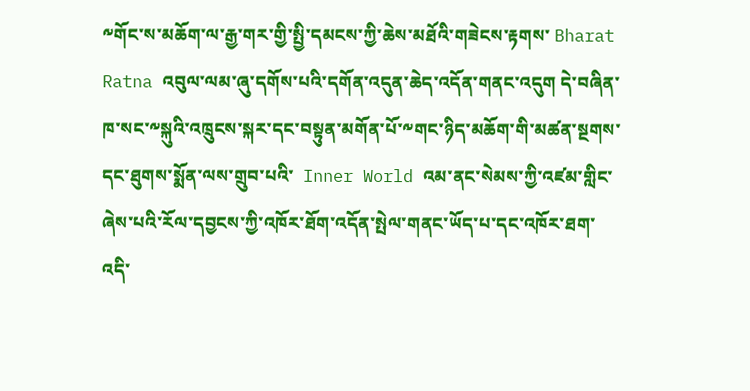༸གོང་ས་མཆོག་ལ་རྒྱ་གར་གྱི་སྤྱི་དམངས་ཀྱི་ཆེས་མཐོའི་གཟེངས་རྟགས་ Bharat Ratna འབུལ་ལམ་ཞུ་དགོས་པའི་དགོན་འདུན་ཆེད་འདོན་གནང་འདུག དེ་བཞིན་ཁ་སང་༸སྐུའི་འཁྲུངས་སྐར་དང་བསྟུན་མགོན་པོ་༸གང་ཉིད་མཆོག་གི་མཚན་སྔགས་དང་ཐུགས་སྨོན་ལས་གྲུབ་པའི་  Inner World འམ་ནང་སེམས་ཀྱི་འཛམ་གླིང་ཞེས་པའི་རོལ་དབྱངས་ཀྱི་འཁོར་ཐོག་འདོན་སྤེལ་གནང་ཡོད་པ་དང་འཁོར་ཐག་འདི་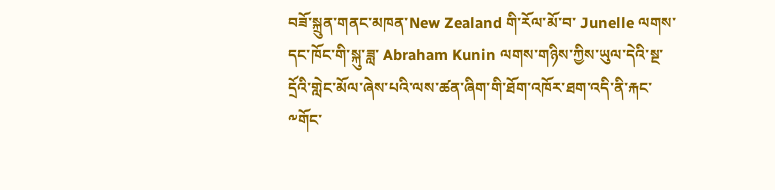བཟོ་སྐྲུན་གནང་མཁན་New Zealand གི་རོལ་མོ་བ་ Junelle ལགས་དང་ཁོང་གི་སྐུ་ཟླ་ Abraham Kunin ལགས་གཉིས་ཀྱིས་ཡུལ་དེའི་སྔ་དྲོའི་གླེང་མོལ་ཞེས་པའི་ལས་ཚན་ཞིག་གི་ཐོག་འཁོར་ཐག་འདི་ནི་རྐང་༸གོང་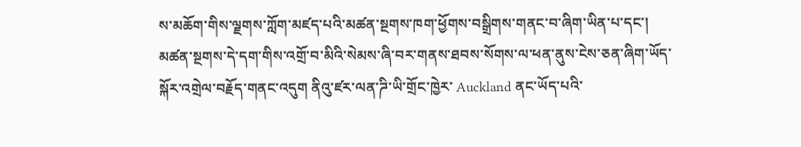ས་མཆོག་གིས་ལྗགས་ཀློག་མཛད་པའི་མཚན་སྔགས་ཁག་ཕྱོགས་བསྒྲིགས་གནང་བ་ཞིག་ཡིན་པ་དང་། མཚན་སྔགས་དེ་དག་གིས་འགྲོ་བ་མིའི་སེམས་ཞི་བར་གནས་ཐབས་སོགས་ལ་ཕན་ནུས་ངེས་ཅན་ཞིག་ཡོད་སྐོར་འགྲེལ་བརྗོད་གནང་འདུག ནིའུ་ཛར་ལན་ཌི་ཡི་གྲོང་ཁྱེར་ Auckland ནང་ཡོད་པའི་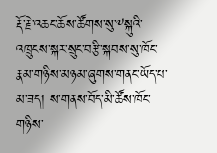རྡོ་རྗེ་འཆང་ཆོས་ཚོགས་སུ་༸སྐུའི་འཁྲུངས་སྐར་སྲུང་བརྩི་སྐབས་སུ་ཁོང་རྣམ་གཉིས་མཉམ་ཞུགས་གནང་ཡོད་པ་མ་ཟད། ས་གནས་བོད་མི་ཚོས་ཁོང་གཉིས་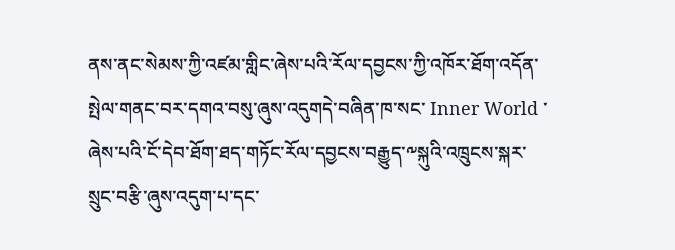ནས་ནང་སེམས་ཀྱི་འཛམ་གླིང་ཞེས་པའི་རོལ་དབྱངས་ཀྱི་འཁོར་ཐོག་འདོན་སྤེལ་གནང་བར་དགའ་བསུ་ཞུས་འདུགདེ་བཞིན་ཁ་སང་ Inner World ་ཞེས་པའི་ངོ་དེབ་ཐོག་ཐད་གཏོང་རོལ་དབྱངས་བརྒྱུད་༸སྐུའི་འཁྲུངས་སྐར་སྲུང་བརྩི་ཞུས་འདུག་པ་དང་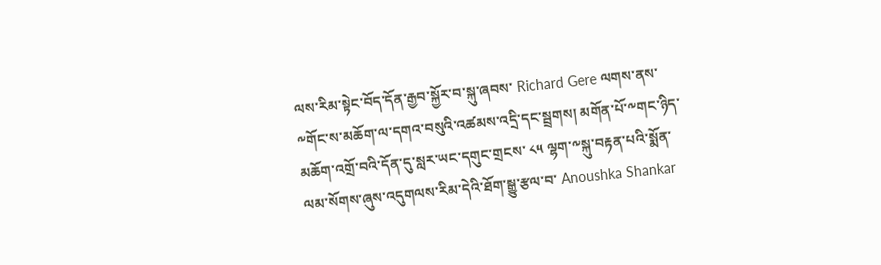ལས་རིམ་སྟེང་བོད་དོན་རྒྱབ་སྐྱོར་བ་སྐུ་ཞབས་ Richard Gere ལགས་ནས་༸གོང་ས་མཆོག་ལ་དགའ་བསུའི་འཚམས་འདྲི་དང་སྦྲགས། མགོན་པོ་༸གང་ཉིད་མཆོག་འགྲོ་བའི་དོན་དུ་སླར་ཡང་དགུང་གྲངས་ ༨༥ ལྷག་༸སྐུ་བརྟན་པའི་སྨོན་ལམ་སོགས་ཞུས་འདུགལས་རིམ་དེའི་ཐོག་སྒྱུ་རྩལ་བ་ Anoushka Shankar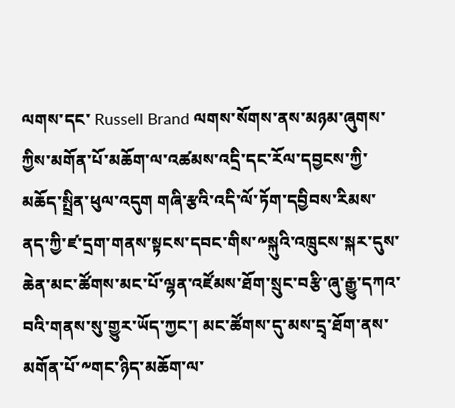ལགས་དང་ Russell Brand ལགས་སོགས་ནས་མཉམ་ཞུགས་ཀྱིས་མགོན་པོ་མཆོག་ལ་འཚམས་འདྲི་དང་རོལ་དབྱངས་ཀྱི་མཆོད་སྤྲིན་ཕུལ་འདུག གཞི་རྩའི་འདི་ལོ་ཏོག་དབྱིབས་རིམས་ནད་ཀྱི་ཛ་དྲག་གནས་སྟངས་དབང་གིས་༸སྐུའི་འཁྲུངས་སྐར་དུས་ཆེན་མང་ཚོགས་མང་པོ་ལྷན་འཛོམས་ཐོག་སྲུང་བརྩི་ཞུ་རྒྱུ་དཀའ་བའི་གནས་སུ་གྱུར་ཡོད་ཀྱང་། མང་ཚོགས་དུ་མས་དྲྭ་ཐོག་ནས་མགོན་པོ་༸གང་ཉིད་མཆོག་ལ་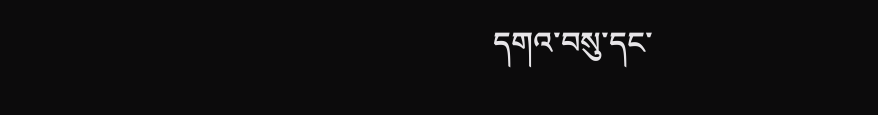དགའ་བསུ་དང་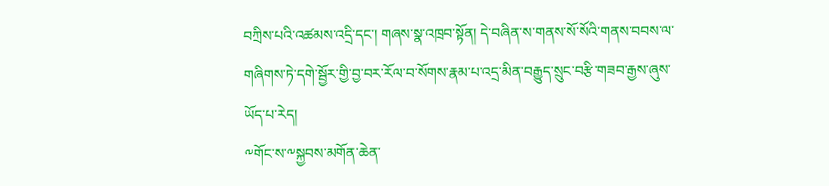བཀྲིས་པའི་འཚམས་འདྲི་དང་། གཞས་སྣ་འཁྲབ་སྟོན། དེ་བཞིན་ས་གནས་སོ་སོའི་གནས་བབས་ལ་གཞིགས་ཏེ་དགེ་སྦྱོར་གྱི་བྱ་བར་རོལ་བ་སོགས་རྣམ་པ་འདྲ་མིན་བརྒྱུད་སྲུང་བརྩི་གཟབ་རྒྱས་ཞུས་ཡོད་པ་རེད།
༸གོང་ས་༸སྐྱབས་མགོན་ཆེན་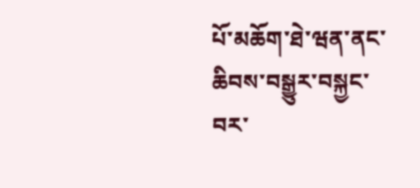པོ་མཆོག་ཐེ་ཝན་ནང་ཆིབས་བསྒྱུར་བསྐྱང་བར་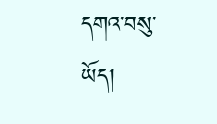དགའ་བསུ་ཡོད།